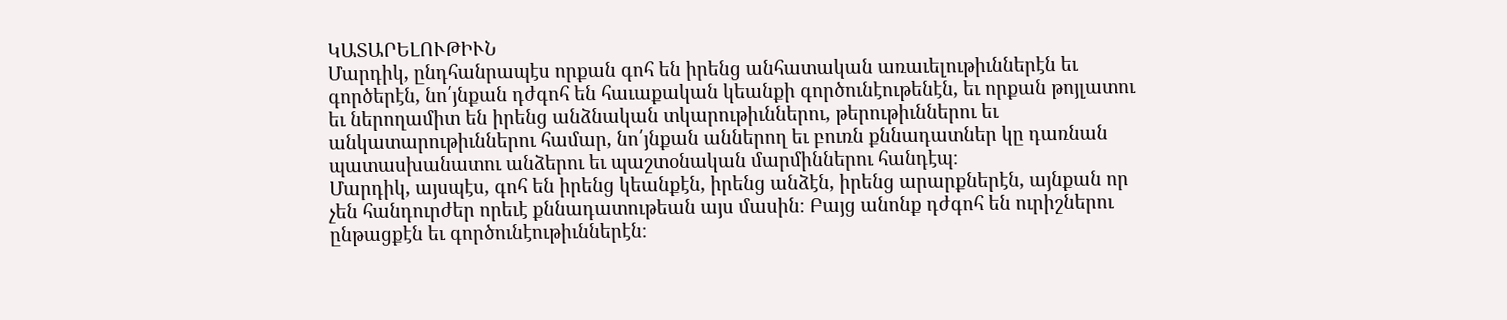ԿԱՏԱՐԵԼՈՒԹԻՒՆ
Մարդիկ, ընդհանրապէս որքան գոհ են իրենց անհատական առաւելութիւններէն եւ գործերէն, նո՛յնքան դժգոհ են հաւաքական կեանքի գործունէութենէն, եւ որքան թոյլատու եւ ներողամիտ են իրենց անձնական տկարութիւններու, թերութիւններու եւ անկատարութիւններու համար, նո՛յնքան աններող եւ բուռն քննադատներ կը դառնան պատասխանատու անձերու եւ պաշտօնական մարմիններու հանդէպ։
Մարդիկ, այսպէս, գոհ են իրենց կեանքէն, իրենց անձէն, իրենց արարքներէն, այնքան որ չեն հանդուրժեր որեւէ քննադատութեան այս մասին։ Բայց անոնք դժգոհ են ուրիշներու ընթացքէն եւ գործունէութիւններէն։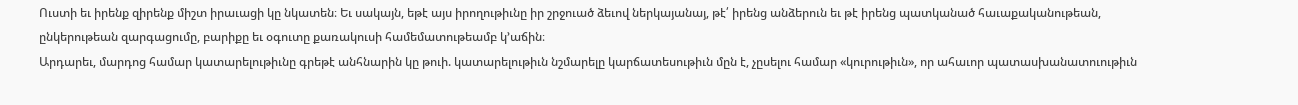Ուստի եւ իրենք զիրենք միշտ իրաւացի կը նկատեն։ Եւ սակայն, եթէ այս իրողութիւնը իր շրջուած ձեւով ներկայանայ, թէ՛ իրենց անձերուն եւ թէ իրենց պատկանած հաւաքականութեան, ընկերութեան զարգացումը, բարիքը եւ օգուտը քառակուսի համեմատութեամբ կ՚աճին։
Արդարեւ, մարդոց համար կատարելութիւնը գրեթէ անհնարին կը թուի. կատարելութիւն նշմարելը կարճատեսութիւն մըն է, չըսելու համար «կուրութիւն», որ ահաւոր պատասխանատուութիւն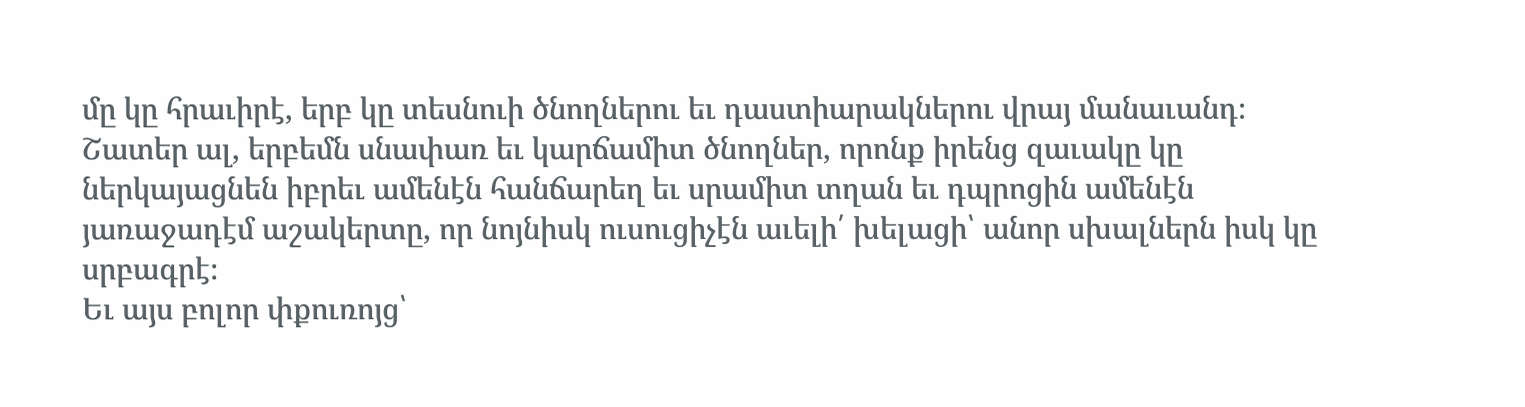մը կը հրաւիրէ, երբ կը տեսնուի ծնողներու եւ դաստիարակներու վրայ մանաւանդ։ Շատեր ալ, երբեմն սնափառ եւ կարճամիտ ծնողներ, որոնք իրենց զաւակը կը ներկայացնեն իբրեւ ամենէն հանճարեղ եւ սրամիտ տղան եւ դպրոցին ամենէն յառաջադէմ աշակերտը, որ նոյնիսկ ուսուցիչէն աւելի՛ խելացի՝ անոր սխալներն իսկ կը սրբագրէ։
Եւ այս բոլոր փքուռոյց՝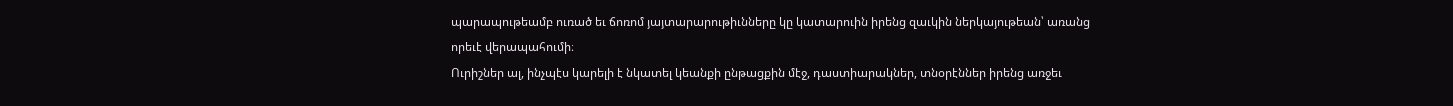պարապութեամբ ուռած եւ ճոռոմ յայտարարութիւնները կը կատարուին իրենց զաւկին ներկայութեան՝ առանց որեւէ վերապահումի։
Ուրիշներ ալ, ինչպէս կարելի է նկատել կեանքի ընթացքին մէջ, դաստիարակներ, տնօրէններ իրենց առջեւ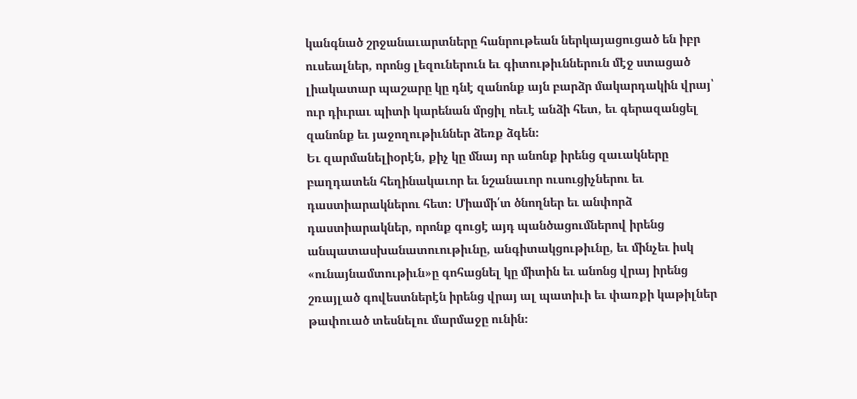կանգնած շրջանաւարտները հանրութեան ներկայացուցած են իբր ուսեալներ, որոնց լեզուներուն եւ գիտութիւններուն մէջ ստացած լիակատար պաշարը կը դնէ զանոնք այն բարձր մակարդակին վրայ՝ ուր դիւրաւ պիտի կարենան մրցիլ ոեւէ անձի հետ, եւ գերազանցել զանոնք եւ յաջողութիւններ ձեռք ձգեն։
Եւ զարմանելիօրէն, քիչ կը մնայ որ անոնք իրենց զաւակները բաղդատեն հեղինակաւոր եւ նշանաւոր ուսուցիչներու եւ դաստիարակներու հետ։ Միամի՛տ ծնողներ եւ անփորձ դաստիարակներ, որոնք գուցէ այդ պանծացումներով իրենց անպատասխանատուութիւնը, անգիտակցութիւնը, եւ մինչեւ իսկ «ունայնամտութիւն»ը գոհացնել կը միտին եւ անոնց վրայ իրենց շռայլած գովեստներէն իրենց վրայ ալ պատիւի եւ փառքի կաթիլներ թափուած տեսնելու մարմաջը ունին։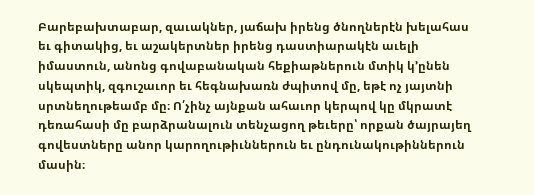Բարեբախտաբար, զաւակներ, յաճախ իրենց ծնողներէն խելահաս եւ գիտակից, եւ աշակերտներ իրենց դաստիարակէն աւելի իմաստուն, անոնց գովաբանական հեքիաթներուն մտիկ կ՚ընեն սկեպտիկ, զգուշաւոր եւ հեգնախառն ժպիտով մը, եթէ ոչ յայտնի սրտնեղութեամբ մը։ Ո՛չինչ այնքան ահաւոր կերպով կը մկրատէ դեռահասի մը բարձրանալուն տենչացող թեւերը՝ որքան ծայրայեղ գովեստները անոր կարողութիւններուն եւ ընդունակութիններուն մասին։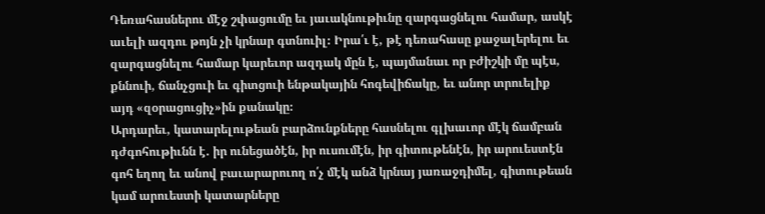Դեռահասներու մէջ շփացումը եւ յաւակնութիւնը զարգացնելու համար, ասկէ աւելի ազդու թոյն չի կրնար գտնուիլ։ Իրա՛ւ է, թէ դեռահասը քաջալերելու եւ զարգացնելու համար կարեւոր ազդակ մըն է, պայմանաւ որ բժիշկի մը պէս, քննուի, ճանչցուի եւ գիտցուի ենթակային հոգեվիճակը, եւ անոր տրուելիք այդ «զօրացուցիչ»ին քանակը։
Արդարեւ, կատարելութեան բարձունքները հասնելու գլխաւոր մէկ ճամբան դժգոհութիւնն է. իր ունեցածէն, իր ուսումէն, իր գիտութենէն, իր արուեստէն գոհ եղող եւ անով բաւարարուող ո՛չ մէկ անձ կրնայ յառաջդիմել, գիտութեան կամ արուեստի կատարները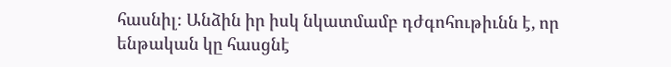հասնիլ։ Անձին իր իսկ նկատմամբ դժգոհութիւնն է, որ ենթական կը հասցնէ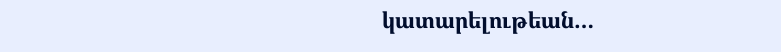կատարելութեան…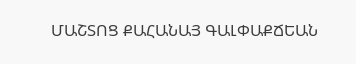ՄԱՇՏՈՑ ՔԱՀԱՆԱՅ ԳԱԼՓԱՔՃԵԱՆ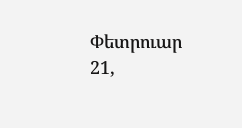Փետրուար 21,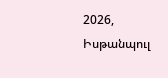2026, Իսթանպուլ